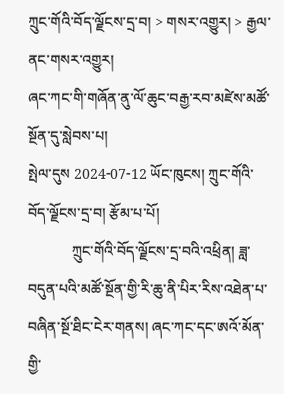ཀྲུང་གོའི་བོད་ལྗོངས་དྲ་བ། > གསར་འགྱུར། > རྒྱལ་ནང་གསར་འགྱུར།
ཞང་ཀང་གི་གཞོན་ནུ་ལོ་ཆུང་བརྒྱ་རབ་མཛེས་མཚོ་སྔོན་དུ་སླེབས་པ།
སྤེལ་དུས 2024-07-12 ཡོང་ཁུངས། ཀྲུང་གོའི་བོད་ལྗོངས་དྲ་བ། རྩོམ་པ་པོ།
            ཀྲུང་གོའི་བོད་ལྗོངས་དྲ་བའི་འཕྲིན། ཟླ་བདུན་པའི་མཚོ་སྔོན་གྱི་རི་ཆུ་ནི་པིར་རིས་འཐེན་པ་བཞིན་སྔོ་ཐིང་ངེར་གནས། ཞང་ཀང་དང་ཨའོ་མོན་གྱི་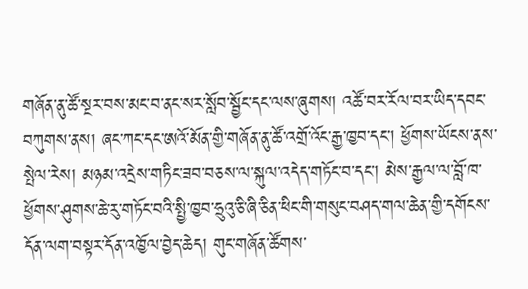གཞོན་ནུ་ཚོ་སྔར་བས་མང་བ་ནང་སར་སློབ་སྦྱོང་དང་ལས་ཞུགས། འཚོ་བར་རོལ་བར་ཡིད་དབང་བཀུགས་ནས། ཞང་ཀང་དང་ཨའོ་མོན་གྱི་གཞོན་ནུ་ཚོ་འགྲོ་འོང་རྒྱ་ཁྱབ་དང་། ཕྱོགས་ཡོངས་ནས་སྤེལ་རེས། མཉམ་འདྲེས་གཏིང་ཟབ་བཅས་ལ་སྐུལ་འདེད་གཏོང་བ་དང་། མེས་རྒྱལ་ལ་བློ་ཁ་ཕྱོགས་ཤུགས་ཆེ་རུ་གཏོང་བའི་སྤྱི་ཁྱབ་ཧྲུའུ་ཅི་ཞི་ཅིན་ཕིང་གི་གསུང་བཤད་གལ་ཆེན་གྱི་དགོངས་དོན་ལག་བསྟར་དོན་འཁྱོལ་བྱེད་ཆེད། གུང་གཞོན་ཚོགས་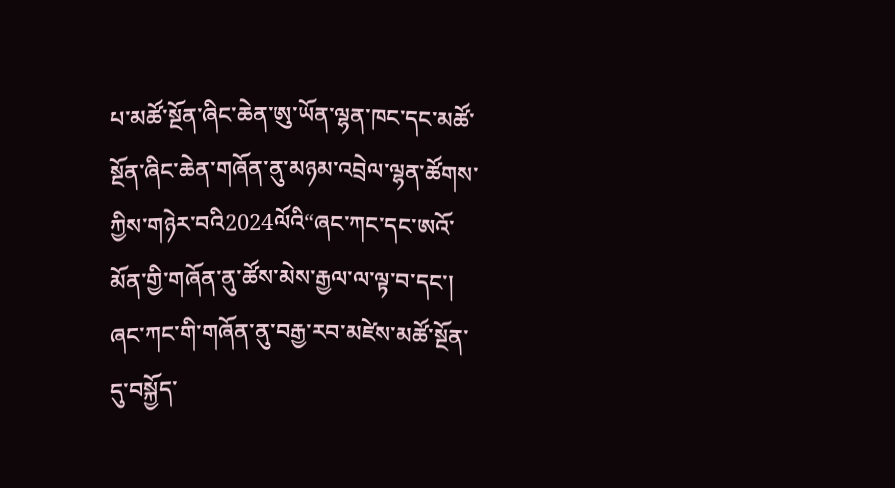པ་མཚོ་སྔོན་ཞིང་ཆེན་ཨུ་ཡོན་ལྷན་ཁང་དང་མཚོ་སྔོན་ཞིང་ཆེན་གཞོན་ནུ་མཉམ་འབྲེལ་ལྷན་ཚོགས་ཀྱིས་གཉེར་བའི2024ལོའི“ཞང་ཀང་དང་ཨའོ་མོན་གྱི་གཞོན་ནུ་ཚོས་མེས་རྒྱལ་ལ་ལྟ་བ་དང་། ཞང་ཀང་གི་གཞོན་ནུ་བརྒྱ་རབ་མཛེས་མཚོ་སྔོན་དུ་བསྐྱོད་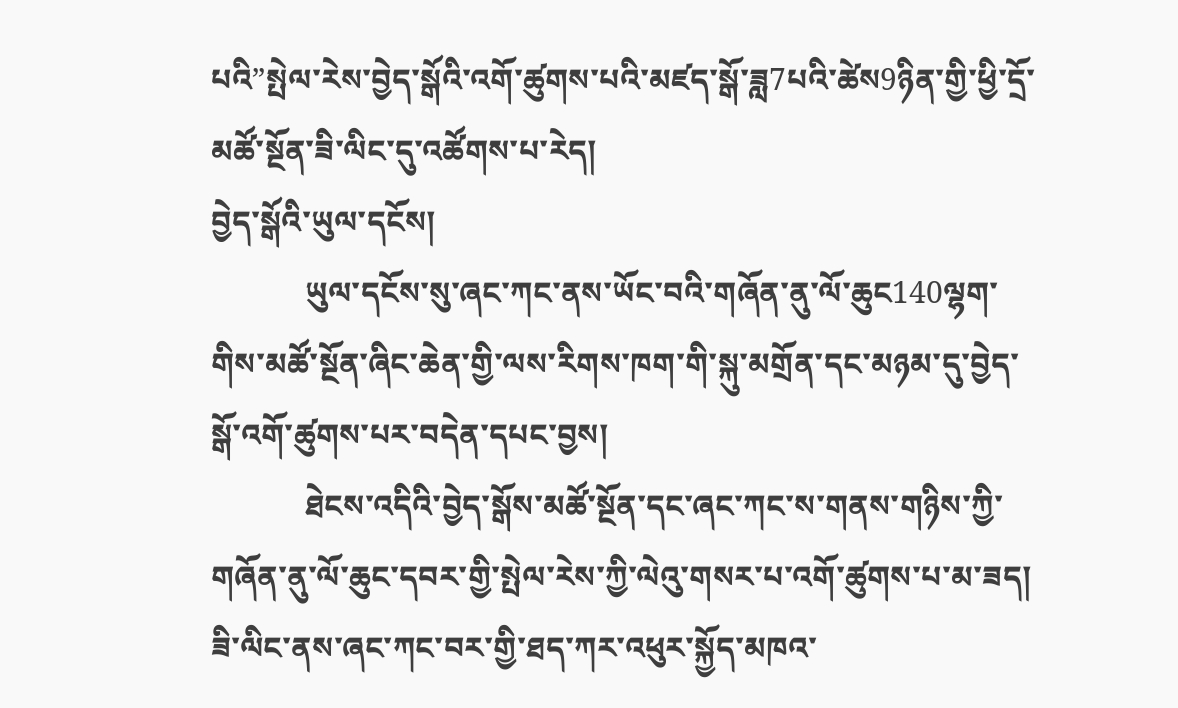པའི”སྤེལ་རེས་བྱེད་སྒོའི་འགོ་ཚུགས་པའི་མཛད་སྒོ་ཟླ7པའི་ཚེས9ཉིན་གྱི་ཕྱི་དྲོ་མཚོ་སྔོན་ཟི་ལིང་དུ་འཚོགས་པ་རེད།
བྱེད་སྒོའི་ཡུལ་དངོས།
            ཡུལ་དངོས་སུ་ཞང་ཀང་ནས་ཡོང་བའི་གཞོན་ནུ་ལོ་ཆུང140ལྷག་གིས་མཚོ་སྔོན་ཞིང་ཆེན་གྱི་ལས་རིགས་ཁག་གི་སྐུ་མགྲོན་དང་མཉམ་དུ་བྱེད་སྒོ་འགོ་ཚུགས་པར་བདེན་དཔང་བྱས།
            ཐེངས་འདིའི་བྱེད་སྒོས་མཚོ་སྔོན་དང་ཞང་ཀང་ས་གནས་གཉིས་ཀྱི་གཞོན་ནུ་ལོ་ཆུང་དབར་གྱི་སྤེལ་རེས་ཀྱི་ལེའུ་གསར་པ་འགོ་ཚུགས་པ་མ་ཟད། ཟི་ལིང་ནས་ཞང་ཀང་བར་གྱི་ཐད་ཀར་འཕུར་སྐྱོད་མཁའ་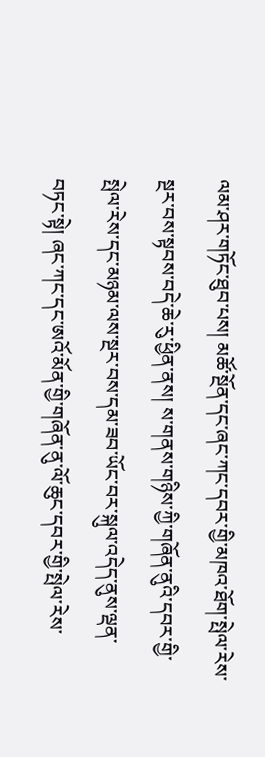ལམ་ཤར་གཏོང་ཐུབ་པས། མཚོ་སྔོན་དང་ཞང་ཀང་དབར་གྱི་མཁའ་ཐོག་སྤེལ་རེས་སྔར་བས་སྟབས་བདེ་ཆེ་རུ་ཕྱིན་ནས། ས་གནས་གཉིས་ཀྱི་གཞོན་ནུའི་དབར་གྱི་སྤེལ་རེས་དང་མཉམ་ལས་སྔར་བས་དམ་ཟབ་ཡོང་བར་སྐུལ་འདེད་ནུས་ལྡན་བཏང་སྟེ། ཞང་ཀང་དང་ཨའོ་མོན་གྱི་གཞོན་ནུ་ལོ་ཆུང་དབར་གྱི་སྤེལ་རེས་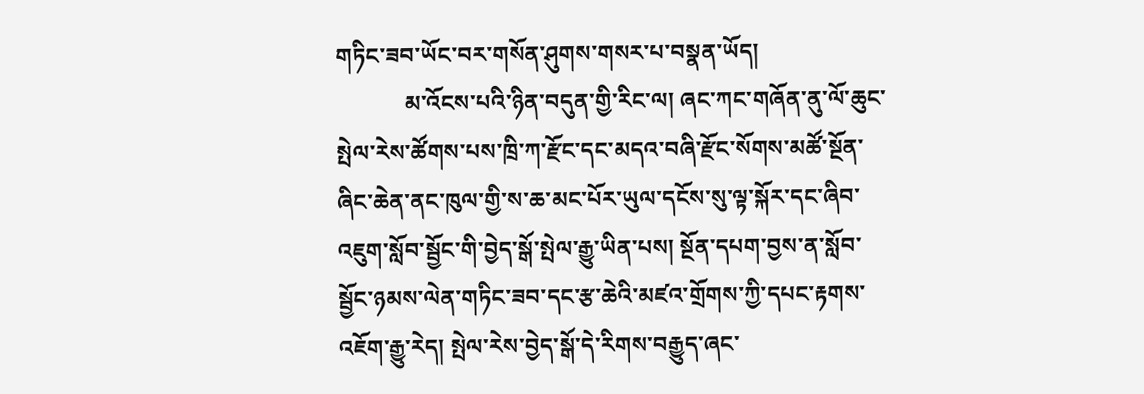གཏིང་ཟབ་ཡོང་བར་གསོན་ཤུགས་གསར་པ་བསྣན་ཡོད།
            མ་འོངས་པའི་ཉིན་བདུན་གྱི་རིང་ལ། ཞང་ཀང་གཞོན་ནུ་ལོ་ཆུང་སྤེལ་རེས་ཚོགས་པས་ཁྲི་ཀ་རྫོང་དང་མདའ་བཞི་རྫོང་སོགས་མཚོ་སྔོན་ཞིང་ཆེན་ནང་ཁུལ་གྱི་ས་ཆ་མང་པོར་ཡུལ་དངོས་སུ་ལྟ་སྐོར་དང་ཞིབ་འཇུག་སློབ་སྦྱོང་གི་བྱེད་སྒོ་སྤེལ་རྒྱུ་ཡིན་པས། སྔོན་དཔག་བྱས་ན་སློབ་སྦྱོང་ཉམས་ལེན་གཏིང་ཟབ་དང་རྩ་ཆེའི་མཛའ་གྲོགས་ཀྱི་དཔང་རྟགས་འཇོག་རྒྱུ་རེད། སྤེལ་རེས་བྱེད་སྒོ་དེ་རིགས་བརྒྱུད་ཞང་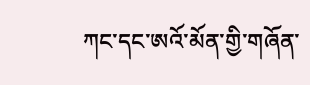ཀང་དང་ཨའོ་མོན་གྱི་གཞོན་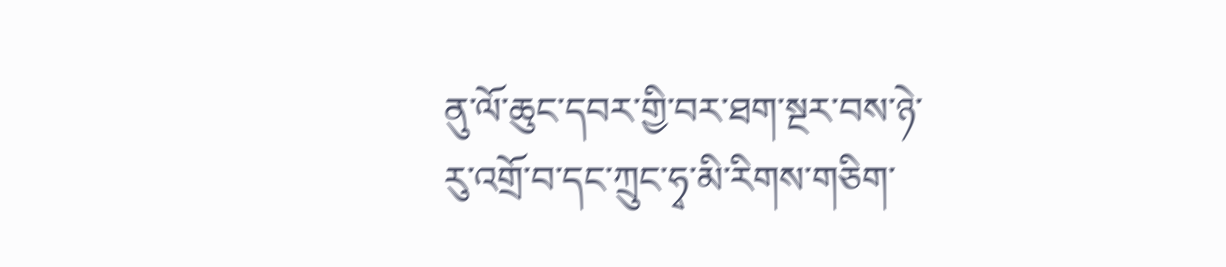ནུ་ལོ་ཆུང་དབར་གྱི་བར་ཐག་སྔར་བས་ཉེ་རུ་འགྲོ་བ་དང་ཀྲུང་ཧྭ་མི་རིགས་གཅིག་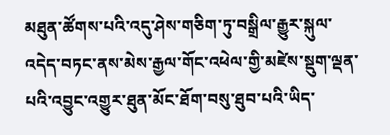མཐུན་ཚོགས་པའི་འདུ་ཤེས་གཅིག་ཏུ་བསྒྲིལ་རྒྱུར་སྐུལ་འདེད་བཏང་ནས་མེས་རྒྱལ་གོང་འཕེལ་གྱི་མཛེས་སྡུག་ལྡན་པའི་འབྱུང་འགྱུར་ཐུན་མོང་ཐོག་བསུ་ཐུབ་པའི་ཡིད་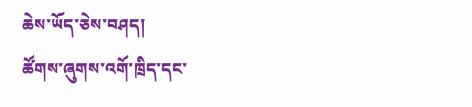ཆེས་ཡོད་ཅེས་བཤད།
ཚོགས་ཞུགས་འགོ་ཁྲིད་དང་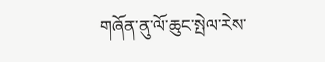གཞོན་ནུ་ལོ་ཆུང་སྤེལ་རེས་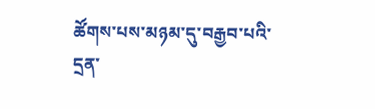ཚོགས་པས་མཉམ་དུ་བརྒྱབ་པའི་དྲན་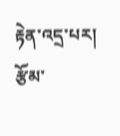རྟེན་འདྲ་པར།
རྩོམ་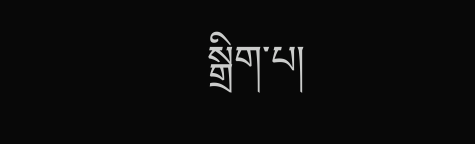སྒྲིག་པ།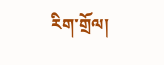རིག་གྲོལ།